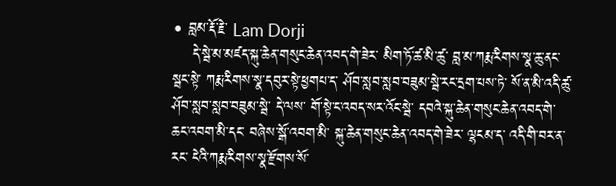• བླམ་རྡོ་རྗེ་ Lam Dorji
    དེ་སྦེ་མ་མཛད་སྐུ་ཆེན་གསུང་ཆེན་འབད་གེ་ཟེར་ མིག་ཏོ་ཚ་མི་ཚུ་ བླ་མ་ཀརྨ་རིགས་སྣ་ཆུ་ནང་སྦང་སྟེ་ ཀརྨ་རིགས་སྣ་དབུར་སྟེ་ཕྱགཔ་ད་ ཤོབ་སླབ་སླབ་བཟུམ་སྦེ་རང་དྲག་པས་ཏེ་ སོ་ན་མི་འདི་ཚུ་ ཤོབ་སླབ་སླབ་བཟུམ་སྦེ་ དེ་ལས་ གོ་སྟེ་ང་འབད་སར་འོང་སྦེ་ དབའེ་སྐུ་ཆེན་གསུང་ཆེན་འབད་གེ་ ཆང་འབག་མི་དང་ བཞེས་སྒོ་འབག་མི་ སྐུ་ཆེན་གསུང་ཆེན་འབད་གེ་ཟེར་ ལྷངམ་ད་ འདི་གི་བར་ན་རང་ ངེའི་ཀརྨ་རིགས་སྣ་རྫོགས་སོ་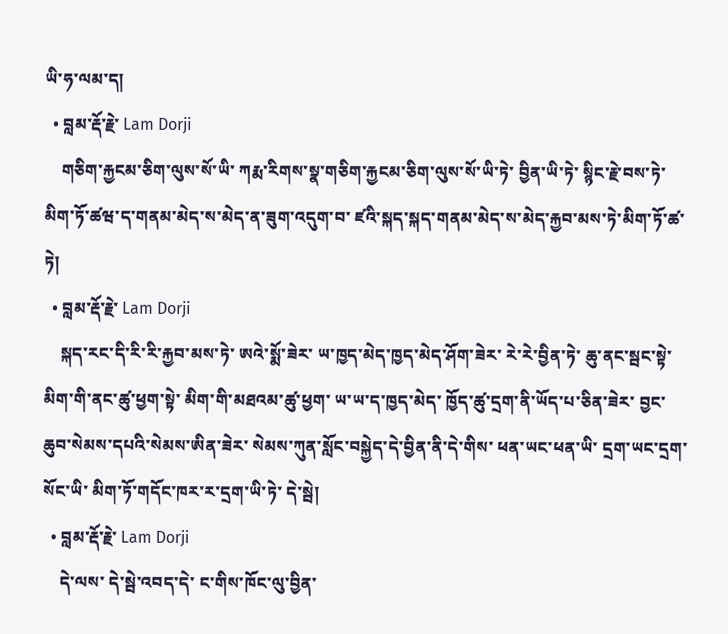ཡི་ཧ་ལམ་ད།
  • བླམ་རྡོ་རྗེ་ Lam Dorji
    གཅིག་རྐྱངམ་ཅིག་ལུས་སོ་ཡི་ ཀརྨ་རིགས་སྣ་གཅིག་རྐྱངམ་ཅིག་ལུས་སོ་ཡི་ཏེ་ བྱིན་ཡི་ཏེ་ སྙིང་རྗེ་བས་ཏེ་ མིག་ཏོ་ཚཝ་ད་གནམ་མེད་ས་མེད་ན་ཟུག་འདུག་བ་ ཛའི་སྐད་སྐད་གནམ་མེད་ས་མེད་རྐྱབ་མས་ཏེ་མིག་ཏོ་ཚ་ཏེ།
  • བླམ་རྡོ་རྗེ་ Lam Dorji
    སྐད་རང་དི་རི་རི་རྐྱབ་མས་ཏེ་ ཨའེ་སྨོ་ཟེར་ ཡ་ཁྱད་མེད་ཁྱད་མེད་ཤོག་ཟེར་ རེ་རེ་བྱིན་ཏེ་ ཆུ་ནང་སྦང་སྟེ་ མིག་གི་ནང་ཚུ་ཕྱག་སྟེ་ མིག་གི་མཐའམ་ཚུ་ཕྱག་ ཡ་ཡ་ད་ཁྱད་མེད་ ཁྱོད་ཚུ་དྲག་ནི་ཡོད་པ་ཅིན་ཟེར་ བྱང་ཆུབ་སེམས་དཔའི་སེམས་ཨིན་ཟེར་ སེམས་ཀུན་སློང་བསྐྱེད་དེ་བྱིན་ནི་དེ་གིས་ ཕན་ཡང་ཕན་ཡི་ དྲག་ཡང་དྲག་སོང་ཡི་ མིག་ཏོ་གདོང་ཁར་ར་དྲག་ཡི་ཏེ་ དེ་སྦེ།
  • བླམ་རྡོ་རྗེ་ Lam Dorji
    དེ་ལས་ དེ་སྦེ་འབད་དེ་ ང་གིས་ཁོང་ལུ་བྱིན་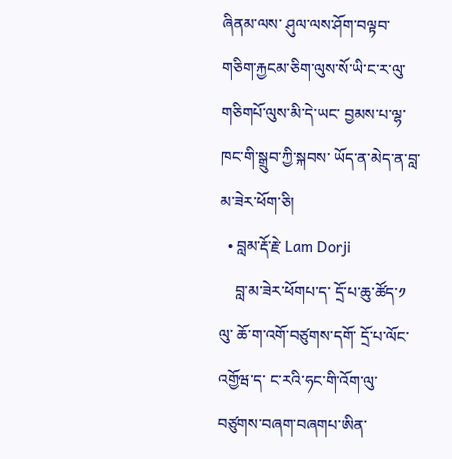ཞིནམ་ལས་ ཤུལ་ལས་ཤོག་བལྟབ་གཅིག་རྐྱངམ་ཅིག་ལུས་སོ་ཡི་ང་ར་ལུ་ གཅིགཔོ་ལུས་མི་དེ་ཡང་ བྱམས་པ་ལྷ་ཁང་གི་སྒྲུབ་ཀྱི་སྐབས་ ཡོད་ན་མེད་ན་བླ་མ་ཟེར་ཕོག་ཅི།
  • བླམ་རྡོ་རྗེ་ Lam Dorji
    བླ་མ་ཟེར་ཕོགཔ་ད་ དྲོ་པ་ཆུ་ཚོད་༡ ལུ་ ཆོ་ག་འགོ་བཙུགས་དགོ་ དྲོ་པ་ལོང་འགྱོཝ་ད་ ང་རའི་ཧང་གི་འོག་ལུ་བཙུགས་བཞག་བཞགཔ་ཨིན་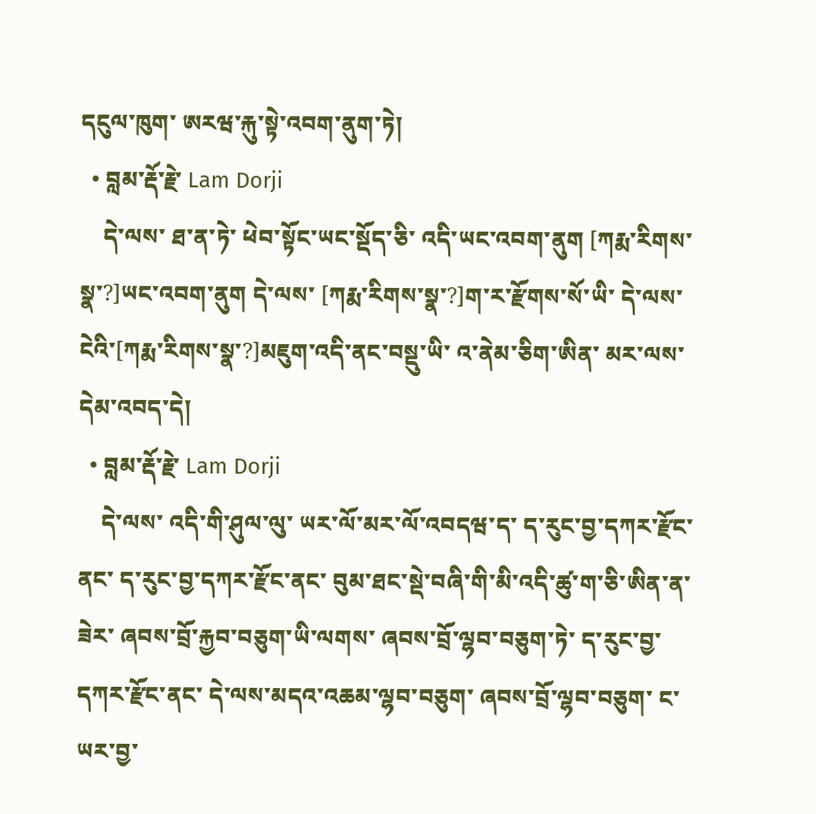དངུལ་ཁུག་ ཨརཝ་རྐུ་སྟེ་འབག་ནུག་ཏེ།
  • བླམ་རྡོ་རྗེ་ Lam Dorji
    དེ་ལས་ ཐ་ན་ཏེ་ ཕེབ་སྟོང་ཡང་སྡོད་ཅི་ འདི་ཡང་འབག་ནུག [ཀརྨ་རིགས་སྣ་?]ཡང་འབག་ནུག དེ་ལས་ [ཀརྨ་རིགས་སྣ་?]ག་ར་རྫོགས་སོ་ཡི་ དེ་ལས་ ངེའི་[ཀརྨ་རིགས་སྣ་?]མཇུག་འདི་ནང་བསྡུ་ཡི་ འ་ནེམ་ཅིག་ཨིན་ མར་ལས་དེམ་འབད་དེ།
  • བླམ་རྡོ་རྗེ་ Lam Dorji
    དེ་ལས་ འདི་གི་ཤུལ་ལུ་ ཡར་ལོ་མར་ལོ་འབདཝ་ད་ ད་རུང་བྱ་དཀར་རྫོང་ནང་ ད་རུང་བྱ་དཀར་རྫོང་ནང་ བུམ་ཐང་སྡེ་བཞི་གི་མི་འདི་ཚུ་ག་ཅི་ཨིན་ན་ཟེར་ ཞབས་བྲོ་རྐྱབ་བཅུག་ཡི་ལགས་ ཞབས་བྲོ་ལྷབ་བཅུག་ཏེ་ ད་རུང་བྱ་དཀར་རྫོང་ནང་ དེ་ལས་མདའ་འཆམ་ལྷབ་བཅུག་ ཞབས་བྲོ་ལྷབ་བཅུག་ ང་ཡར་བྱ་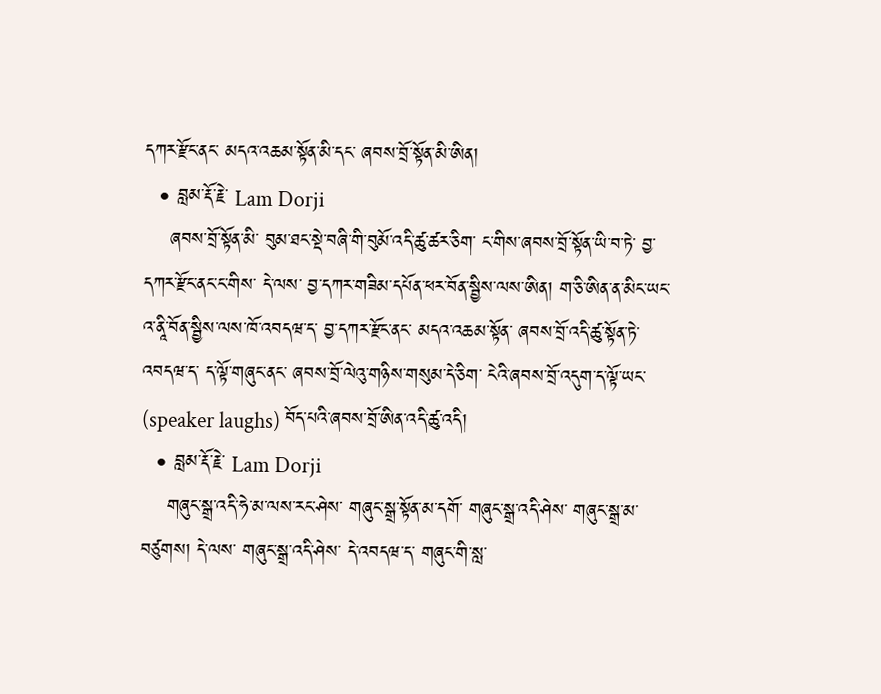དཀར་རྫོང་ནང་ མདའ་འཆམ་སྟོན་མི་དང་ ཞབས་བྲོ་སྟོན་མི་ཨིན།
  • བླམ་རྡོ་རྗེ་ Lam Dorji
    ཞབས་བྲོ་སྟོན་མི་ བུམ་ཐང་སྡེ་བཞི་གི་བུམོ་འདི་ཚུ་ཚར་ཅིག་ ང་གིས་ཞབས་བྲོ་སྟོན་ཡི་བ་ཏེ་ བྱ་དཀར་རྫོང་ནང་ང་གིས་ དེ་ལས་ བྱ་དཀར་གཟིམ་དཔོན་ཕར་བོན་སྦྱིས་ལས་ཨིན། ག་ཅི་ཨིན་ན་མིང་ཡང་ འ་ནཱི་བོན་སྦྱིས་ལས་ཁོ་འབདཝ་ད་ བྱ་དཀར་རྫོང་ནང་ མདའ་འཆམ་སྟོན་ ཞབས་བྲོ་འདི་ཚུ་སྟོན་ཏེ་འབདཝ་ད་ ད་ལྟོ་གཞུང་ནང་ ཞབས་བྲོ་ལེའུ་གཉིས་གསུམ་དེ་ཅིག་ ངེའི་ཞབས་བྲོ་འདུག་ད་ལྟོ་ཡང་ (speaker laughs) བོད་པའི་ཞབས་བྲོ་ཨིན་འདི་ཚུ་འདི།
  • བླམ་རྡོ་རྗེ་ Lam Dorji
    གཞུང་སྒྲ་འདི་ཧེ་མ་ལས་རང་ཤེས་ གཞུང་སྒྲ་སྟོན་མ་དགོ་ གཞུང་སྒྲ་འདི་ཤེས་ གཞུང་སྒྲ་མ་བཙུགས། དེ་ལས་ གཞུང་སྒྲ་འདི་ཤེས་ དེ་འབདཝ་ད་ གཞུང་གི་སླ་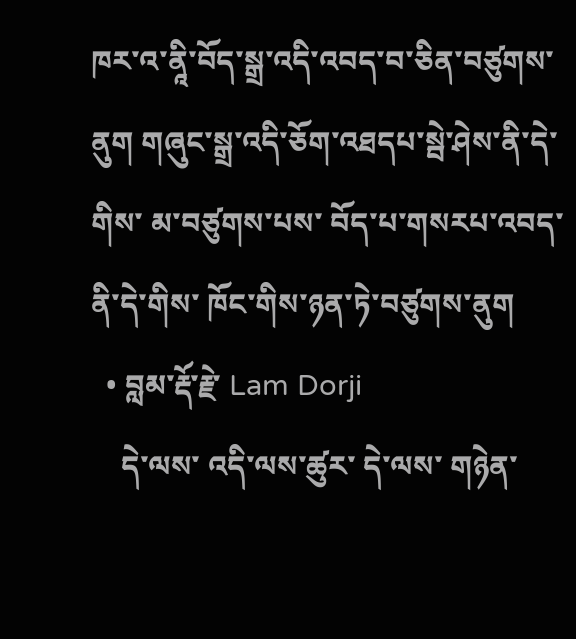ཁར་འ་ནཱི་བོད་སྒྲ་འདི་འབད་བ་ཅིན་བཙུགས་ནུག གཞུང་སྒྲ་འདི་ཅོག་འཐདཔ་སྦེ་ཤེས་ནི་དེ་གིས་ མ་བཙུགས་པས་ བོད་པ་གསརཔ་འབད་ནི་དེ་གིས་ ཁོང་གིས་ཉན་ཏེ་བཙུགས་ནུག
  • བླམ་རྡོ་རྗེ་ Lam Dorji
    དེ་ལས་ འདི་ལས་ཚུར་ དེ་ལས་ གཉེན་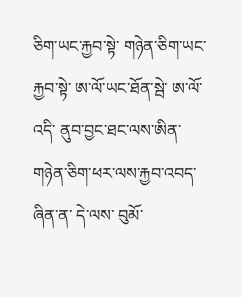ཅིག་ཡང་རྐྱབ་སྟེ་ གཉེན་ཅིག་ཡང་རྐྱབ་སྟེ་ ཨ་ལོ་ཡང་ཐོན་སྦེ་ ཨ་ལོ་འདི་ ནུབ་བྱང་ཐང་ལས་ཨིན་ གཉེན་ཅིག་ཕར་ལས་རྐྱབ་འབད་ཞིན་ན་ དེ་ལས་ བུམོ་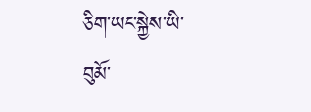ཅིག་ཡང་སྐྱེས་ཡི་ བུམོ་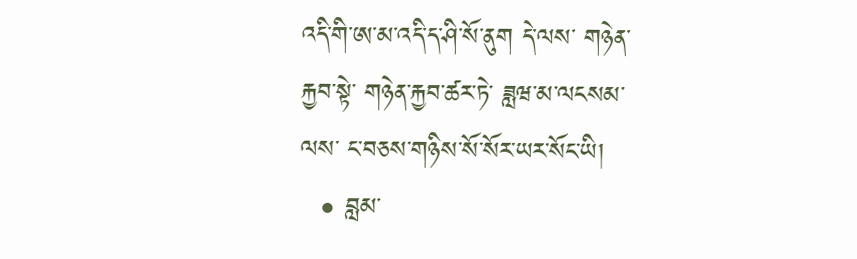འདི་གི་ཨ་མ་འདི་ད་ཤི་སོ་ནུག དེ་ལས་ གཉེན་རྐྱབ་སྟེ་ གཉེན་རྐྱབ་ཚར་ཏེ་ ཟླཝ་མ་ལངསམ་ལས་ ང་བཅས་གཉིས་སོ་སོར་ཡར་སོང་ཡི།
  • བླམ་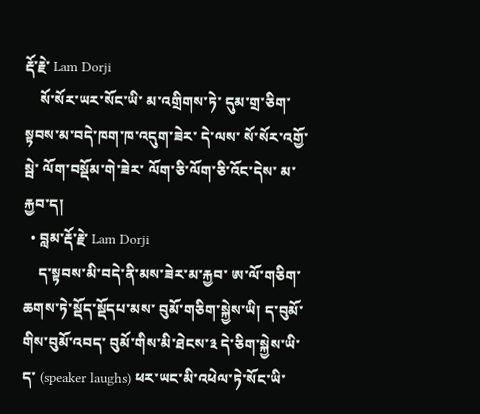རྡོ་རྗེ་ Lam Dorji
    སོ་སོར་ཡར་སོང་ཡི་ མ་འགྲིགས་ཏེ་ དུམ་གྲ་ཅིག་སྟབས་མ་བདེ་ཁག་ཁ་འདུག་ཟེར་ དེ་ལས་ སོ་སོར་འགྱོ་སྦེ་ ལོག་བསྡོམ་གེ་ཟེར་ ལོག་ཅི་ལོག་ཅི་འོང་དེས་ མ་རྐྱབ་ད།
  • བླམ་རྡོ་རྗེ་ Lam Dorji
    ད་སྟབས་མི་བདེ་ནི་མས་ཟེར་མ་རྐྱབ་ ཨ་ལོ་གཅིག་ཆགས་ཏེ་སྡོད་སྡོདཔ་མས་ བུམོ་གཅིག་སྐྱེས་ཡི། ད་བུམོ་གིས་བུམོ་འབད་ བུམོ་གིས་མི་ཐེངས་༣ དེ་ཅིག་སྐྱེས་ཡི་ད་ (speaker laughs) ཕར་ཡང་མི་འཕེལ་ཏེ་སོང་ཡི་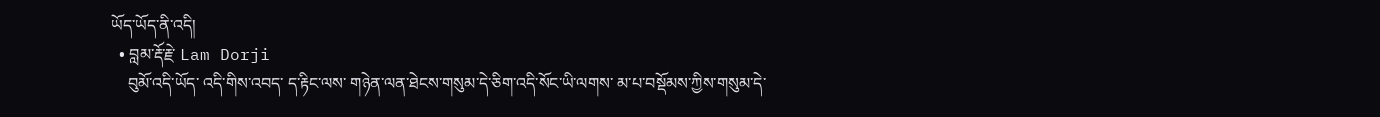ཡོད་ཡོད་ནི་འདི།
  • བླམ་རྡོ་རྗེ་ Lam Dorji
    བུམོ་འདི་ཡོད་ འདི་གིས་འབད་ ད་རྟིང་ལས་ གཉེན་ལན་ཐེངས་གསུམ་དེ་ཅིག་འདི་སོང་ཡི་ལགས་ མ་པ་བསྡོམས་ཀྱིས་གསུམ་དེ་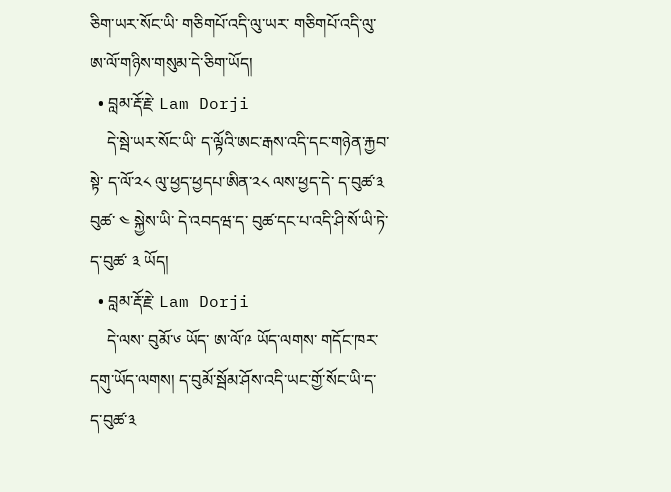ཅིག་ཡར་སོང་ཡི་ གཅིགཔོ་འདི་ལུ་ཡར་ གཅིགཔོ་འདི་ལུ་ ཨ་ལོ་གཉིས་གསུམ་དེ་ཅིག་ཡོད།
  • བླམ་རྡོ་རྗེ་ Lam Dorji
    དེ་སྦེ་ཡར་སོང་ཡི་ ད་ལྟོའི་ཨང་རྒས་འདི་དང་གཉེན་རྐྱབ་སྟེ་ ད་ལོ་༢༨ ལུ་ཕྱད་ཕྱདཔ་ཨིན་༢༨ ལས་ཕྱད་དེ་ ད་བུཚ་༣ བུཚ་ ༤ སྐྱེས་ཡི་ དེ་འབདཝ་ད་ བུཚ་དང་པ་འདི་ཤི་སོ་ཡི་ཏེ་ ད་བུཚ་ ༣ ཡོད།
  • བླམ་རྡོ་རྗེ་ Lam Dorji
    དེ་ལས་ བུམོ་༦ ཡོད་ ཨ་ལོ་༩ ཡོད་ལགས་ གདོང་ཁར་དགུ་ཡོད་ལགས། ད་བུམོ་སྦོམ་ཤོས་འདི་ཡང་གྱོ་སོང་ཡི་ད་ ད་བུཚ་༣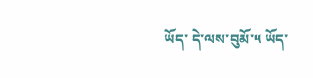ཡོད་ དེ་ལས་བུམོ་༥ ཡོད་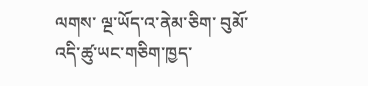ལགས་ ལྔ་ཡོད་འ་ནེམ་ཅིག་ བུམོ་འདི་ཚུ་ཡང་གཅིག་ཁྱད་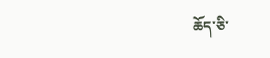ཆོད་ཅི་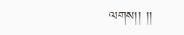ལགས།། །།